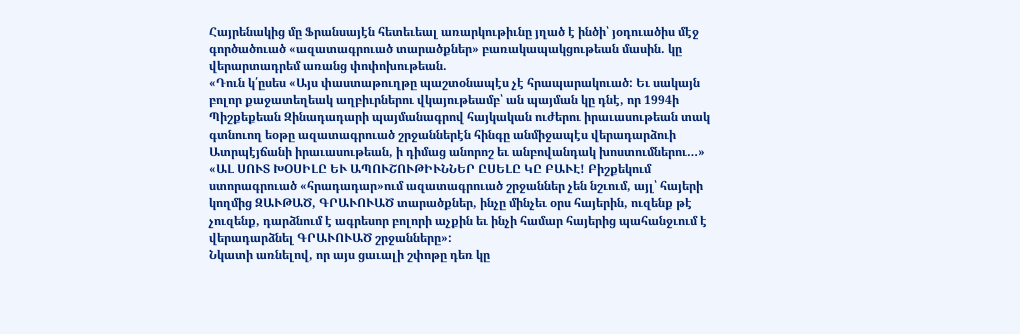Հայրենակից մը Ֆրանսայէն հետեւեալ առարկութիւնը յղած է ինծի՝ յօդուածիս մէջ գործածուած «ազատագրուած տարածքներ» բառակապակցութեան մասին. կը վերարտադրեմ առանց փոփոխութեան.
«Դուն կ՛ըսես «Այս փաստաթուղթը պաշտօնապէս չէ հրապարակուած: Եւ սակայն բոլոր քաջատեղեակ աղբիւրներու վկայութեամբ՝ ան պայման կը դնէ, որ 1994ի Պիշքեքեան Զինադադարի պայմանագրով հայկական ուժերու իրաւասութեան տակ գտնուող եօթը ազատագրուած շրջաններէն հինգը անմիջապէս վերադարձուի Ատրպէյճանի իրաւասութեան, ի դիմաց անորոշ եւ անբովանդակ խոստումներու…»
«ԱԼ ՍՈՒՏ ԽՕՍԻԼԸ ԵՒ ԱՊՈՒՇՈՒԹԻՒՆՆԵՐ ԸՍԵԼԸ ԿԸ ԲԱՒԷ! Բիշքեկում ստորագրուած «հրադադար»ում ազատագրուած շրջաններ չեն նշւում, այլ՝ հայերի կողմից ԶԱՒԹԱԾ, ԳՐԱՒՈՒԱԾ տարածքներ, ինչը մինչեւ օրս հայերին, ուզենք թէ չուզենք, դարձնում է ագրեսոր բոլորի աչքին եւ ինչի համար հայերից պահանջւում է վերադարձնել ԳՐԱՒՈՒԱԾ շրջանները»:
Նկատի առնելով, որ այս ցաւալի շփոթը դեռ կը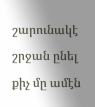շարունակէ շրջան ընել քիչ մը ամէն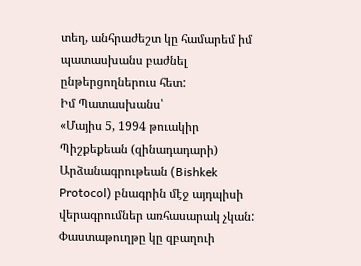տեղ, անհրաժեշտ կը համարեմ իմ պատասխանս բաժնել ընթերցողներուս հետ:
Իմ Պատասխանս՝
«Մայիս 5, 1994 թուակիր Պիշքեքեան (զինադադարի) Արձանագրութեան (Bishkek Protocol) բնագրին մէջ այդպիսի վերագրումներ առհասարակ չկան: Փաստաթուղթը կը զբաղուի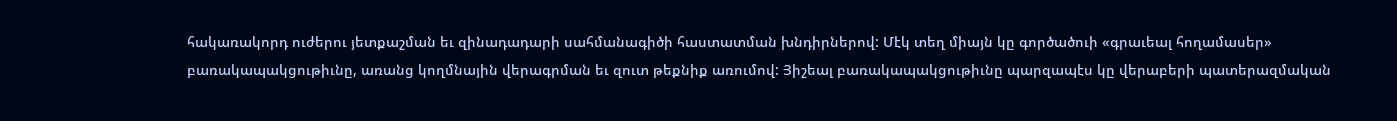հակառակորդ ուժերու յետքաշման եւ զինադադարի սահմանագիծի հաստատման խնդիրներով: Մէկ տեղ միայն կը գործածուի «գրաւեալ հողամասեր» բառակապակցութիւնը, առանց կողմնային վերագրման եւ զուտ թեքնիք առումով: Յիշեալ բառակապակցութիւնը պարզապէս կը վերաբերի պատերազմական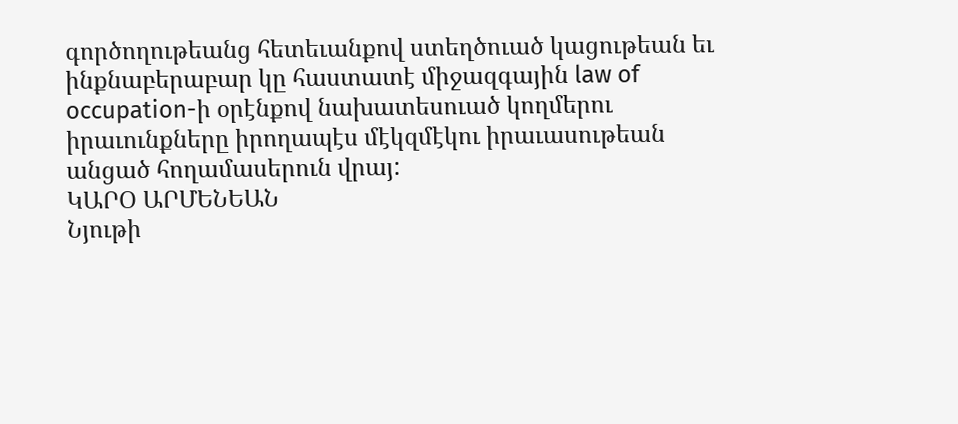գործողութեանց հետեւանքով ստեղծուած կացութեան եւ ինքնաբերաբար կը հաստատէ միջազգային law of occupation-ի օրէնքով նախատեսուած կողմերու իրաւունքները իրողապէս մէկզմէկու իրաւասութեան անցած հողամասերուն վրայ:
ԿԱՐՕ ԱՐՄԵՆԵԱՆ
Նյութի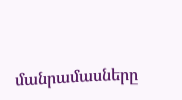մանրամասները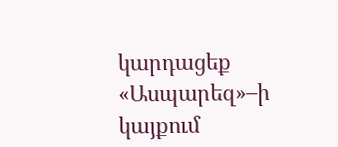կարդացեք «Ասպարեզ»–ի կայքում